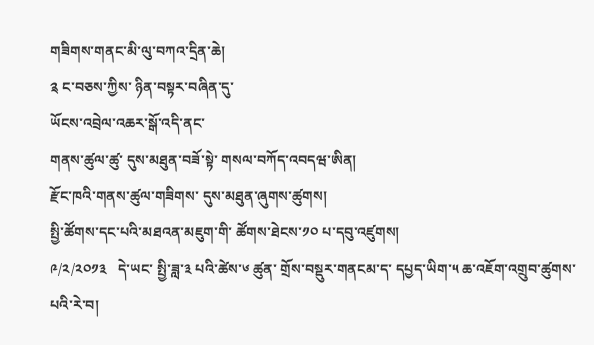གཟིགས་གནང་མི་ལུ་བཀའ་དྲིན་ཆེ།
༉ ང་བཅས་ཀྱིས་ ཉིན་བསྟར་བཞིན་དུ་
ཡོངས་འབྲེལ་འཆར་སྒོ་འདི་ནང་
གནས་ཚུལ་ཚུ་ དུས་མཐུན་བཟོ་སྟེ་ གསལ་བཀོད་འབདཝ་ཨིན།
རྫོང་ཁའི་གནས་ཚུལ་གཟིགས་ དུས་མཐུན་ཞུགས་ཚུགས།
སྤྱི་ཚོགས་དང་པའི་མཐའན་མཇུག་གི་ ཚོགས་ཐེངས་༡༠ པ་དབུ་འཛུགས།
༩/༢/༢༠༡༣   དེ་ཡང་ སྤྱི་ཟླ་༣ པའི་ཚེས་༦ ཚུན་ གྲོས་བསྡུར་གནངམ་ད་ དཔྱད་ཡིག་༥ ཆ་འཇོག་འགྲུབ་ཚུགས་པའི་རེ་བ།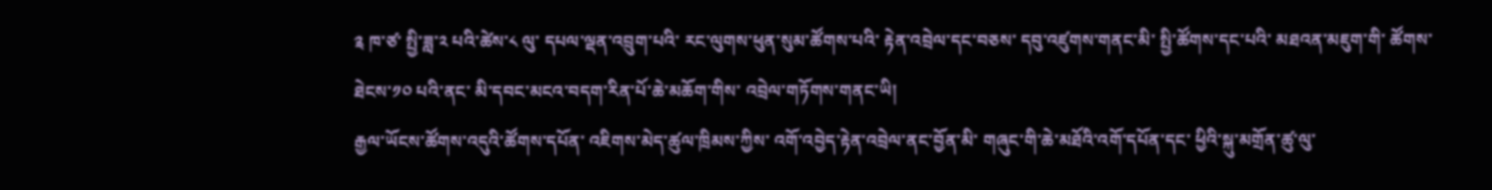༉ ཁ་ཙ་ སྤྱི་ཟླ་༢ པའི་ཚེས་༨ ལུ་ དཔལ་ལྡན་འབྲུག་པའི་ རང་ལུགས་ཕུན་སུམ་ཚོགས་པའི་ རྟེན་འབྲེལ་དང་བཅས་ དབུ་འཛུགས་གནང་མི་ སྤྱི་ཚོགས་དང་པའི་ མཐའན་མཇུག་གི་ ཚོགས་ཐེངས་༡༠ པའི་ནང་ མི་དབང་མངའ་བདག་རིན་པོ་ཆེ་མཆོག་གིས་ འབྲེལ་གཏོགས་གནང་ཡི།
རྒྱལ་ཡོངས་ཚོགས་འདུའི་ཚོགས་དཔོན་ འཇིགས་མེད་ཚུལ་ཁྲིམས་ཀྱིས་ འགོ་འབྱེད་རྟེན་འབྲེལ་ནང་བྱོན་མི་ གཞུང་གི་ཆེ་མཐོའི་འགོ་དཔོན་དང་ ཕྱིའི་སྐུ་མགྲོན་ཚུ་ལུ་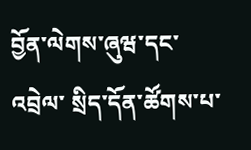བྱོན་ལེགས་ཞུཝ་དང་འབྲེལ་ སྲིད་དོན་ཚོགས་པ་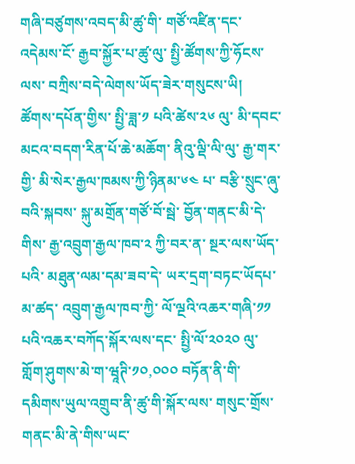གཞི་བཙུགས་འབད་མི་ཚུ་གི་ གཙོ་འཛིན་དང་ འདེམས་ངོ་ རྒྱབ་སྐྱོར་པ་ཚུ་ལུ་ སྤྱི་ཚོགས་ཀྱི་ཧོངས་ལས་ བཀྲིས་བདེ་ལེགས་ཡོད་ཟེར་གསུངས་ཡི།
ཚོགས་དཔོན་གྱིས་ སྤྱི་ཟླ་༡ པའི་ཚེས་༢༦ ལུ་ མི་དབང་མངའ་བདག་རིན་པོ་ཆེ་མཆོག་ ནིའུ་ལྡི་ལི་ལུ་ རྒྱ་གར་གྱི་ མི་སེར་རྒྱལ་ཁམས་ཀྱི་ཉིནམ་༦༤ པ་ བརྩི་སྲུང་ཞུ་བའི་སྐབས་ སྐུ་མགྲོན་གཙོ་བོ་སྦེ་ བྱོན་གནང་མི་དེ་གིས་ རྒྱ་འབྲུག་རྒྱལ་ཁབ་༢ ཀྱི་བར་ན་ སྔར་ལས་ཡོད་པའི་ མཐུན་ལམ་དམ་ཟབ་དེ་ ཡར་དྲག་བཏང་ཡོདཔ་མ་ཚད་ འབྲུག་རྒྱལ་ཁབ་ཀྱི་ ལོ་ལྔའི་འཆར་གཞི་༡༡ པའི་འཆར་བཀོད་སྐོར་ལས་དང་ སྤྱི་ལོ་༢༠༢༠ ལུ་ གློག་ཤུགས་མེ་ག་ཝཱཊི་༡༠,༠༠༠ བཏོན་ནི་གི་ དམིགས་ཡུལ་འགྲུབ་ནི་ཚུ་གི་སྐོར་ལས་ གསུང་གྲོས་གནང་མི་ནེ་གིས་ཡང་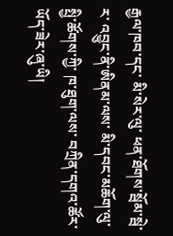རྒྱལ་ཁབ་དང་ མི་སེར་ལུ་ ཕན་ཐོགས་སྦོམ་སྦེ་ར་ འབྱུང་ནི་ཨིནམ་ལས་ མི་དབང་མཆོག་ལུ་ སྤྱི་ཚོགས་ཀྱི་ ཁ་ཐུག་ལས་ བཀྲིན་དགའ་ཚོར་ཡོད་ཟེར་ཞུ་ཡི།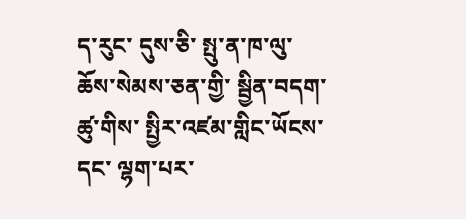ད་རུང་ དུས་ཅི་ སྤུ་ན་ཁ་ལུ་ ཆོས་སེམས་ཅན་གྱི་ སྦྱིན་བདག་ཚུ་གིས་ སྤྱིར་འཛམ་གླིང་ཡོངས་དང་ ལྷག་པར་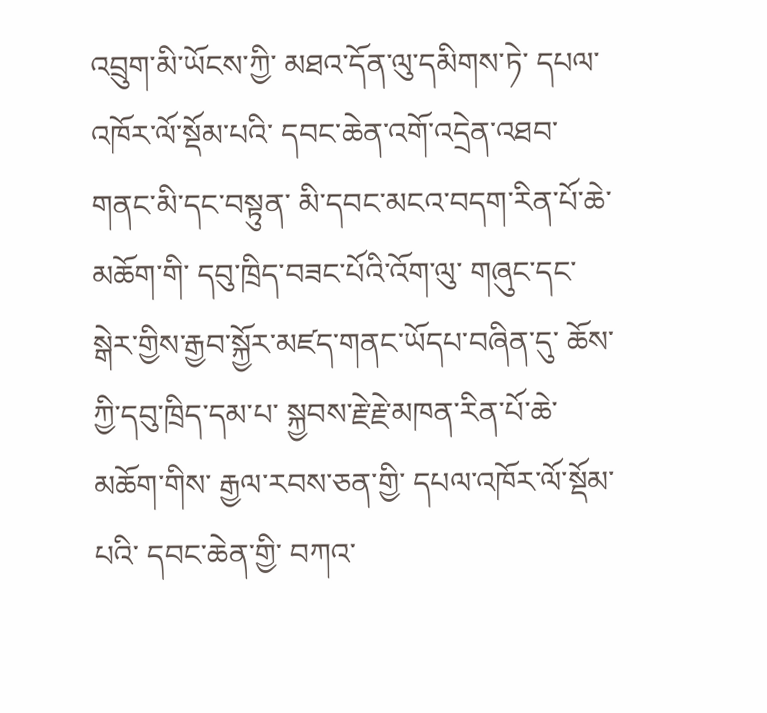འབྲུག་མི་ཡོངས་ཀྱི་ མཐའ་དོན་ལུ་དམིགས་ཏེ་ དཔལ་འཁོར་ལོ་སྡོམ་པའི་ དབང་ཆེན་འགོ་འདྲེན་འཐབ་གནང་མི་དང་བསྟུན་ མི་དབང་མངའ་བདག་རིན་པོ་ཆེ་མཆོག་གི་ དབུ་ཁྲིད་བཟང་པོའི་འོག་ལུ་ གཞུང་དང་ སྒེར་གྱིས་རྒྱབ་སྐྱོར་མཛད་གནང་ཡོདཔ་བཞིན་དུ་ ཆོས་ཀྱི་དབུ་ཁྲིད་དམ་པ་ སྐྱབས་རྗེ་རྗེ་མཁན་རིན་པོ་ཆེ་མཆོག་གིས་ རྒྱལ་རབས་ཅན་གྱི་ དཔལ་འཁོར་ལོ་སྡོམ་པའི་ དབང་ཆེན་གྱི་ བཀའ་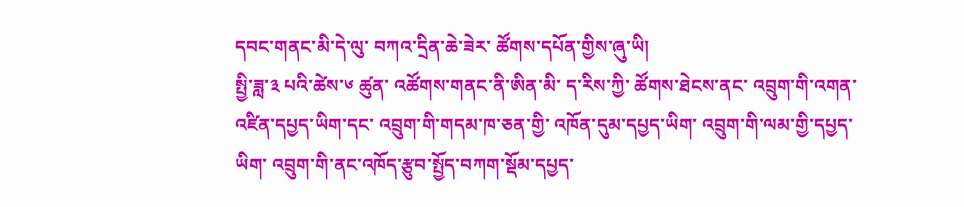དབང་གནང་མི་དེ་ལུ་ བཀའ་དྲིན་ཆེ་ཟེར་ ཚོགས་དཔོན་གྱིས་ཞུ་ཡི།
སྤྱི་ཟླ་༣ པའི་ཚེས་༦ ཚུན་ འཚོགས་གནང་ནི་ཨིན་མི་ ད་རིས་ཀྱི་ ཚོགས་ཐེངས་ནང་ འབྲུག་གི་འགན་འཛིན་དཔྱད་ཡིག་དང་ འབྲུག་གི་གདམ་ཁ་ཅན་གྱི་ འཁོན་དུམ་དཔྱད་ཡིག་ འབྲུག་གི་ལམ་གྱི་དཔྱད་ཡིག་ འབྲུག་གི་ནང་འཁོད་རྩུབ་སྤྱོད་བཀག་སྡོམ་དཔྱད་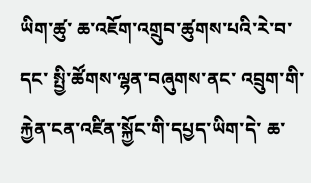ཡིག་ཚུ་ ཆ་འཇོག་འགྲུབ་ཚུགས་པའི་རེ་བ་དང་ སྤྱི་ཚོགས་ལྷན་བཞུགས་ནང་ འབྲུག་གི་རྐྱེན་ངན་འཛིན་སྐྱོང་གི་དཔྱད་ཡིག་དེ་ ཆ་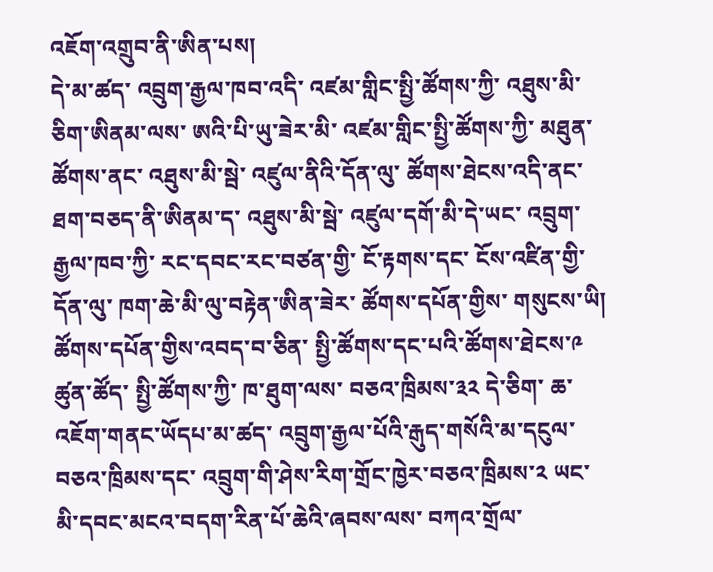འཇོག་འགྲུབ་ནི་ཨིན་པས།
དེ་མ་ཚད་ འབྲུག་རྒྱལ་ཁབ་འདི་ འཛམ་གླིང་སྤྱི་ཚོགས་ཀྱི་ འཐུས་མི་ཅིག་ཨིནམ་ལས་ ཨའི་པི་ཡུ་ཟེར་མི་ འཛམ་གླིང་སྤྱི་ཚོགས་ཀྱི་ མཐུན་ཚོགས་ནང་ འཐུས་མི་སྦེ་ འཛུལ་ནིའི་དོན་ལུ་ ཚོགས་ཐེངས་འདི་ནང་ ཐག་བཅད་ནི་ཨིནམ་ད་ འཐུས་མི་སྦེ་ འཛུལ་དགོ་མི་དེ་ཡང་ འབྲུག་རྒྱལ་ཁབ་ཀྱི་ རང་དབང་རང་བཙན་གྱི་ ངོ་རྟགས་དང་ ངོས་འཛིན་གྱི་དོན་ལུ་ ཁག་ཆེ་མི་ལུ་བརྟེན་ཨིན་ཟེར་ ཚོགས་དཔོན་གྱིས་ གསུངས་ཡི།
ཚོགས་དཔོན་གྱིས་འབད་བ་ཅིན་ སྤྱི་ཚོགས་དང་པའི་ཚོགས་ཐེངས་༩ ཚུན་ཚོད་ སྤྱི་ཚོགས་ཀྱི་ ཁ་ཐུག་ལས་ བཅའ་ཁྲིམས་༣༢ དེ་ཅིག་ ཆ་འཇོག་གནང་ཡོདཔ་མ་ཚད་ འབྲུག་རྒྱལ་པོའི་རྒུད་གསོའི་མ་དངུལ་བཅའ་ཁྲིམས་དང་ འབྲུག་གི་ཤེས་རིག་གྲོང་ཁྱེར་བཅའ་ཁྲིམས་༢ ཡང་ མི་དབང་མངའ་བདག་རིན་པོ་ཆེའི་ཞབས་ལས་ བཀའ་གྲོལ་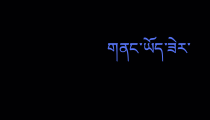གནང་ཡོད་ཟེར་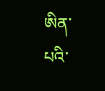ཨིན་པའི་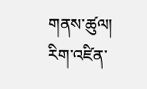གནས་ཚུལ།
རིག་འཛིན་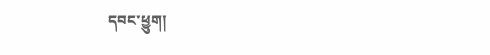དབང་ཕྱུག།